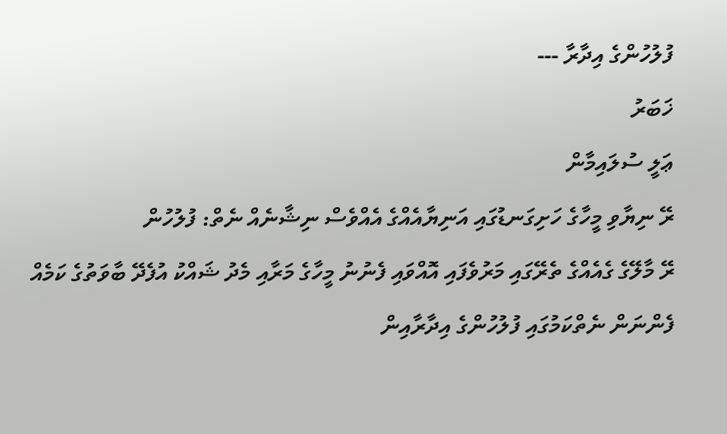ފުލުހުންގެ އިދާރާ ---
ޚަބަރު
ޢަލީ ސުލައިމާން
ރޭ ނިޔާވި މީހާގެ ހަށިގަނޑުގައި އަނިޔާއެއްގެ އެއްވެސް ނިޝާނެއް ނެތް: ފުލުހުން
ރޭ މާލޭގެ ގެއެއްގެ ތެރޭގައި މަރުވެފައި އޮއްވައި ފެނުނު މީހާގެ މަރާއި މެދު ޝައްކު އުފެދޭ ބާވަތުގެ ކަމެއް ފެންނަން ނެތްކަމުގައި ފުލުހުންގެ އިދާރާއިން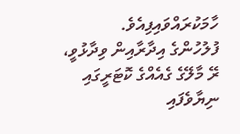ހާމަކުރައްވައިފިއެވެ.
ފުލުހުންގެ އިދާރާއިން ވިދާޅުވީ، ރޭ މާލޭގެ ގެއެއްގެ ކޮޓަރީގައި ނިޔާވެފައި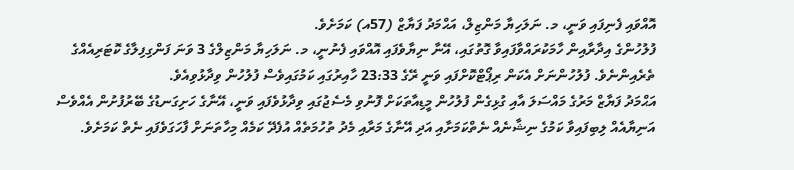އޮއްވައި ފެނިފައި ވަނީ، މ. ނަލަހިޔާ މަންޒިލް، އަޙްމަދު ފަޔާޒް (57އ) ކަމަށެވެ.
ފުލުހުންގެ އިދާރާއިން ހާމަކުރައްވާފައިވާ ގޮތުގައި، އޭނާ ނިޔާވެފައި އޮއްވައި ފެނުނީ، މ. ނަލަހިޔާ މަންޒިލްގެ 3 ވަނަ ފަންގިފިލާގެ ކޮޓަރިއެއްގެ ތެރެއިންނެވެ. ފުލުހުންނަށް އެކަން ރިޕޯޓްކޮށްފައި ވަނީ ރޭގެ 23:33 ހާއިރުގައި ކަމުގައިވެސް ފުލުހުން ވިދާޅުވިއެވެ.
އަޙްމަދު ފަޔާޒް މަރުގެ މައްސަލަ އާއި ގުޅިގެން ފުލުހުން މީޑިއާތަކަށް ފޮނުވި މެސެޖުގައި ވިދާޅުވެފައި ވަނީ، އޭނާގެ ހަށިގަނޑުގެ ބޭރުފުށުން އެއްވެސް އަނިޔާއެއް ލިބިފައިވާ ކަމުގެ ނިޝާނެއް ނެތްކަމަށާއި އަދި އޭނާގެ މަރާއި މެދު ތުހުމަތެއް އުފެދޭ ކަމެއް މިހާތަނަށް ފާހަގަވެފައި ނެތް ކަމަށެވެ.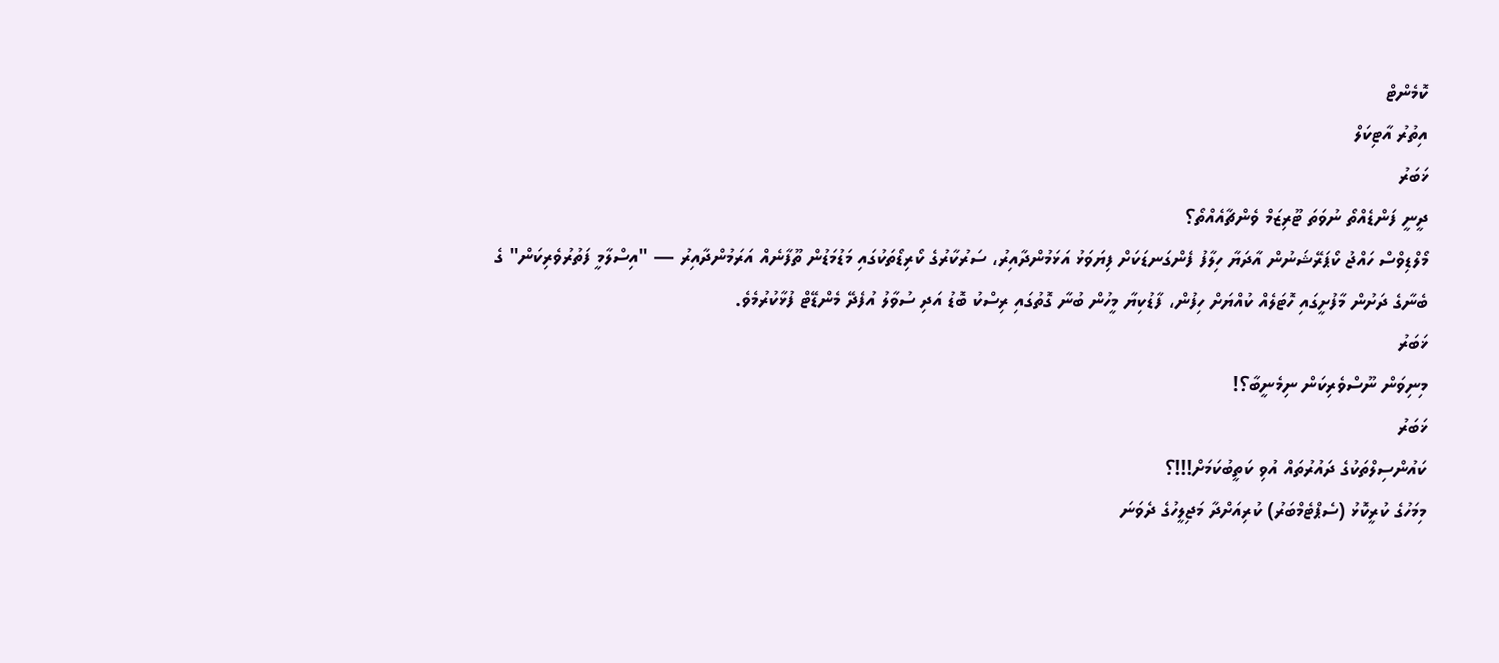ކޮމެންޓް
އިތުރު އާޓިކަލް
ޚަބަރު
ދީނީ ފަންޑެއްތޯ ނުވަތަ ޓޫރިޒަމް ވެންޗާއެއްތޯ؟
މޯލްޑިވްސް ހައްޖު ކޯޕަރޭޝަނުން އާދަޔާ ހިލާފު ފެންގަނޑަކަށް ފިޔަވަޅު އަޅަމުންދާއިރު، ސަރުކާރުގެ ކޯރިޑޯތަކުގައި މަޑުމަޑުން ތޫފާނެއް އަރަމުންދާއިރު — "އިސްލާމީ ފަތުރުވެރިކަން" ގެ ބެނާގެ ދަށުން މާފުށީގައި ހޮޓަލެއް ކުއްޔަށް ހިފުން، ފާޑުކިޔާ މީހުން ބުނާ ގޮތުގައި ރިސްކު ބޮޑު އަދި ސުވާލު އުފެދޭ މެންޑޭޓް ފުޅާކުރުމެވެ.
ޚަބަރު
މިނިވަން ނޫސްވެރިކަން ނިމެނީބާ؟!
ޚަބަރު
ކައުންސިލްތަކުގެ ދައުރުތައް އުވި ކަތީބުކަމަށް!!!؟
މިމަހުގެ ކުރީކޮޅު (ސެޕްޓެމްބަރު) ކުރިއަށްދާ މަޖިލީހުގެ ދެވަނަ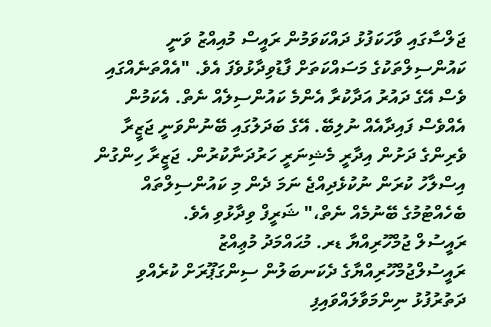ޖަލްސާގައި ވާހަކަފުޅު ދައްކަވަމުން ރައީސް މުއިއްޒު ވަނީ ކައުންސިލްތަކުގެ މަސައްކަތަށް ފާޑުވިދާޅުވެފަ އެވެ. "އެއްތަނެއްގައި ވެސް އޭގެ ދައުރު އަދާކުރާ އެންމެ ކައުންސިލެއް ނެތް. އެކަމުން އެއްވެސް ފައިދާއެއް ނުލިބޭ. އޭގެ ބަދަލުގައި ބޭނުންވަނީ ޖަޒީރާ ވެރިންގެ ދަށުން އިދާރީ މެޝިނަރީ ހަރުދަނާކުރުން. ޖަޒީރާ ހިންގުން އިސްލާހު ކުރަން ނުކުޅެދިއްޖެ ނަމަ ދެން މި ކައުންސިލްތައް ބެހެއްޓުމުގެ ބޭނުމެއް ނެތް،" ޝަރީފް ވިދާޅުވި އެވެ.
ރައީސުލް ޖުމްހޫރިއްޔާ ޑރ. މުޙައްމަދު މުޢިއްޒު
ރައީސުލްޖުމްހޫރިއްޔާގެ ދެކަނބަލުން ސިންގަޕޫރަށް ކުރެއްވި ދަތުރުފުޅު ނިންމަވާލައްވައިފި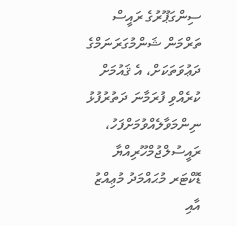ސިންގަޕޫރުގެ ރައީސް ތަރްމަން ޝަންމުގަރަނަމްގެ ދަޢުވަތަކަށް، އެ ޤައުމަށް ކުރެއްވި ފުރަމާނަ ދަތުރުފުޅު ނިންމަވާލެއްވުމަށްފަހު، ރައީސުލްޖުމްހޫރިއްޔާ ޑޮކްޓަރ މުޙައްމަދު މުޢިއްޒު އާއި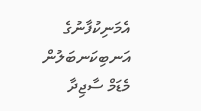އެމަނިކުފާނުގެ އަނބިކަނބަލުން މެޑަމް ސާޖިދާ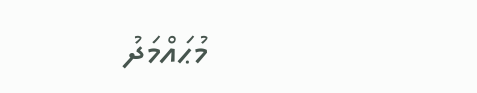މުޙައްމަދު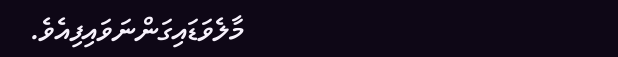މާލެވަޑައިގަންނަވައިފިއެވެ.